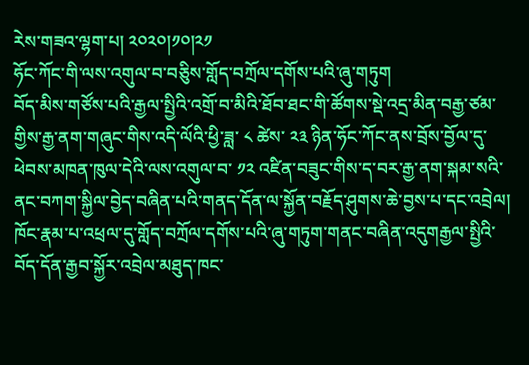རེས་གཟའ་ལྷག་པ། ༢༠༢༠།༡༠།༢༡
ཧོང་ཀོང་གི་ལས་འགུལ་བ་བཅིུས་གློད་བཀྲོལ་དགོས་པའི་ཞུ་གཏུག
བོད་མིས་གཙོས་པའི་རྒྱལ་སྤྱིའི་འགྲོ་བ་མིའི་ཐོབ་ཐང་གི་ཚོགས་སྡེ་འདྲ་མིན་བརྒྱ་ཙམ་གྱིས་རྒྱ་ནག་གཞུང་གིས་འདི་ལོའི་ཕྱི་ཟླ་ ༨ ཚེས་ ༢༣ ཉིན་ཧོང་ཀོང་ནས་བྲོས་བྱོལ་དུ་ཕེབས་མཁན་ཁུལ་དེའི་ལས་འགུལ་བ་ ༡༢ འཛིན་བཟུང་གིས་ད་བར་རྒྱ་ནག་སྐམ་སའི་ནང་བཀག་སྐྱིལ་བྱེད་བཞིན་པའི་གནད་དོན་ལ་སྐྱོན་བརྗོད་ཤུགས་ཆེ་བྱས་པ་དང་འབྲེལ། ཁོང་རྣམ་པ་འཕྲལ་དུ་གློད་བཀྲོལ་དགོས་པའི་ཞུ་གཏུག་གནང་བཞིན་འདུགརྒྱལ་སྤྱིའི་བོད་དོན་རྒྱབ་སྐྱོར་འབྲེལ་མཐུད་ཁང་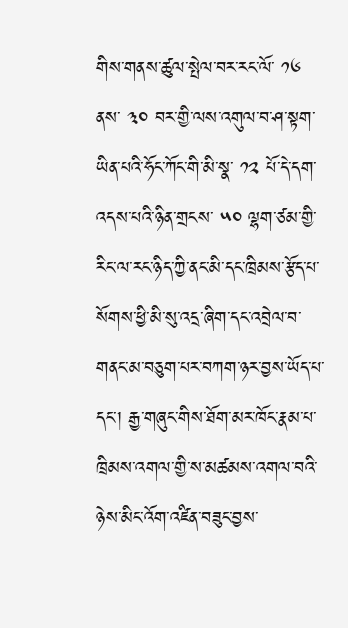གིས་གནས་ཚུལ་སྤེལ་བར་རང་ལོ་ ༡༦ ནས་ ༣༠ བར་གྱི་ལས་འགུལ་བ་ཤ་སྟག་ཡིན་པའི་ཧོང་ཀོང་གི་མི་སྣ་ ༡༢ པོ་དེ་དག་འདས་པའི་ཉིན་གྲངས་ ༥༠ ལྷག་ཙམ་གྱི་རིང་ལ་རང་ཉིད་ཀྱི་ནང་མི་དང་ཁྲིམས་རྩོད་པ་སོགས་ཕྱི་མི་སུ་འདྲ་ཞིག་དང་འབྲེལ་བ་གནང་མ་བཅུག་པར་བཀག་ཉར་བྱས་ཡོད་པ་དང་། རྒྱ་གཞུང་གིས་ཐོག་མར་ཁོང་རྣམ་པ་ཁྲིམས་འགལ་གྱི་ས་མཚམས་འགལ་བའི་ཉེས་མིང་འོག་འཛིན་བཟུང་བྱས་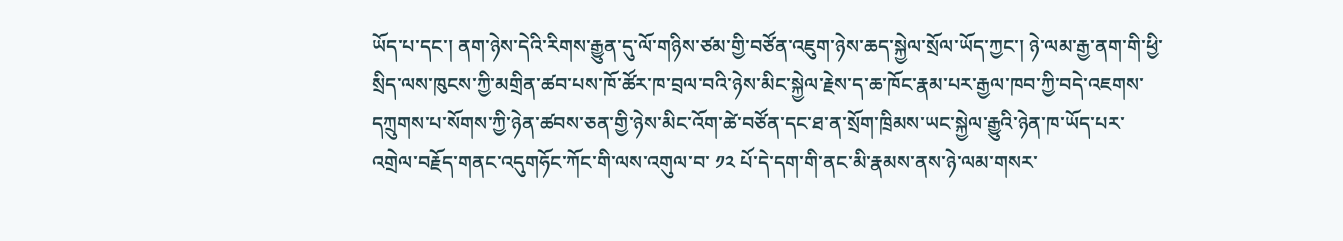ཡོད་པ་དང་། ནག་ཉེས་དེའི་རིགས་རྒྱུན་དུ་ལོ་གཉིས་ཙམ་གྱི་བཙོན་འཇུག་ཉེས་ཆད་སྐྱེལ་སྲོལ་ཡོད་ཀྱང་། ཉེ་ལམ་རྒྱ་ནག་གི་ཕྱི་སྲིད་ལས་ཁུངས་ཀྱི་མགྲིན་ཚབ་པས་ཁོ་ཚོར་ཁ་བྲལ་བའི་ཉེས་མིང་སྐྱེལ་རྗེས་ད་ཆ་ཁོང་རྣམ་པར་རྒྱལ་ཁབ་ཀྱི་བདེ་འཇགས་དཀྲུགས་པ་སོགས་ཀྱི་ཉེན་ཚབས་ཅན་གྱི་ཉེས་མིང་འོག་ཚེ་བཙོན་དང་ཐ་ན་སྲོག་ཁྲིམས་ཡང་སྐྱེལ་རྒྱུའི་ཉེན་ཁ་ཡོད་པར་འགྲེལ་བརྗོད་གནང་འདུགཧོང་ཀོང་གི་ལས་འགུལ་བ་ ༡༢ པོ་དེ་དག་གི་ནང་མི་རྣམས་ནས་ཉེ་ལམ་གསར་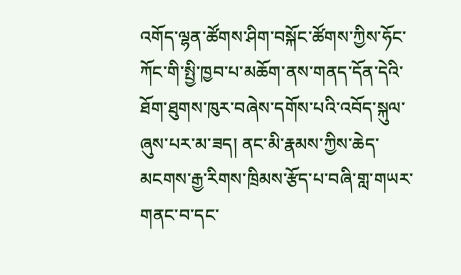འགོད་ལྷན་ཚོགས་ཤིག་བསྐོང་ཚོགས་ཀྱིས་ཧོང་ཀོང་གི་སྤྱི་ཁྱབ་པ་མཆོག་ནས་གནད་དོན་དེའི་ཐོག་ཐུགས་ཁུར་བཞེས་དགོས་པའི་འབོད་སྐུལ་ཞུས་པར་མ་ཟད། ནང་མི་རྣམས་ཀྱིས་ཆེད་མངགས་རྒྱ་རིགས་ཁྲིམས་རྩོད་པ་བཞི་གླ་གཡར་གནང་བ་དང་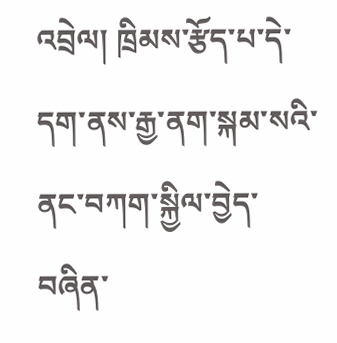འབྲེལ། ཁྲིམས་རྩོད་པ་དེ་དག་ནས་རྒྱ་ནག་སྐམ་སའི་ནང་བཀག་སྐྱིལ་བྱེད་བཞིན་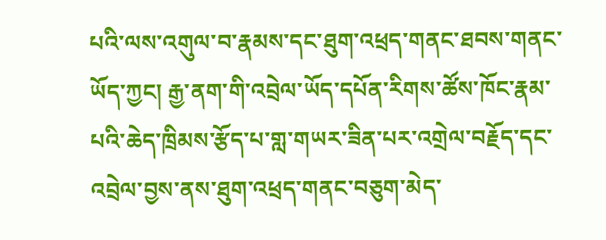པའི་ལས་འགུལ་བ་རྣམས་དང་ཐུག་འཕྲད་གནང་ཐབས་གནང་ཡོད་ཀྱང། རྒྱ་ནག་གི་འབྲེལ་ཡོད་དཔོན་རིགས་ཚོས་ཁོང་རྣམ་པའི་ཆེད་ཁྲིམས་རྩོད་པ་གླ་གཡར་ཟིན་པར་འགྲེལ་བརྗོད་དང་འབྲེལ་བྱས་ནས་ཐུག་འཕྲད་གནང་བཅུག་མེད་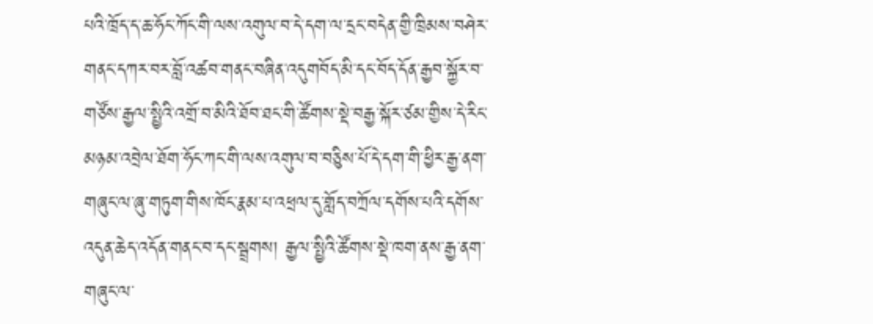པའི་ཁྲོད་ད་ཆ་ཧོང་ཀོང་གི་ལས་འགུལ་བ་དེ་དག་ལ་དྲང་བདེན་གྱི་ཁྲིམས་བཤེར་གནང་དཀར་བར་བློ་འཚབ་གནང་བཞིན་འདུགབོད་མི་དང་བོད་དོན་རྒྱབ་སྐྱོར་བ་གཙོས་རྒྱལ་སྤྱིའི་འགྲོ་བ་མིའི་ཐོབ་ཐང་གི་ཚོགས་སྡེ་བརྒྱ་སྐོར་ཙམ་གྱིས་དེ་རིང་མཉམ་འབྲེལ་ཐོག་ཧོང་ཀང་གི་ལས་འགུལ་བ་བཅིུས་པོ་དེ་དག་གི་ཕྱིར་རྒྱ་ནག་གཞུང་ལ་ཞུ་གཏུག་གིས་ཁོང་རྣམ་པ་འཕྲལ་དུ་གློད་བཀྲོལ་དགོས་པའི་དགོས་འདུན་ཆེད་འདོན་གནང་བ་དང་སྦྲགས། རྒྱལ་སྤྱིའི་ཚོགས་སྡེ་ཁག་ནས་རྒྱ་ནག་གཞུང་ལ་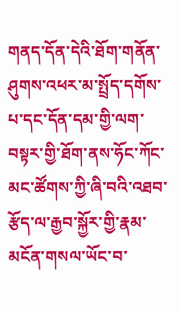གནད་དོན་དེའི་ཐོག་གནོན་ཤུགས་འཕར་མ་སྤྲོད་དགོས་པ་དང་དོན་དམ་གྱི་ལག་བསྟར་གྱི་ཐོག་ནས་ཧོང་ཀོང་མང་ཚོགས་ཀྱི་ཞི་བའི་འཐབ་རྩོད་ལ་རྒྱབ་སྐྱོར་གྱི་རྣམ་མངོན་གསལ་ཡོང་བ་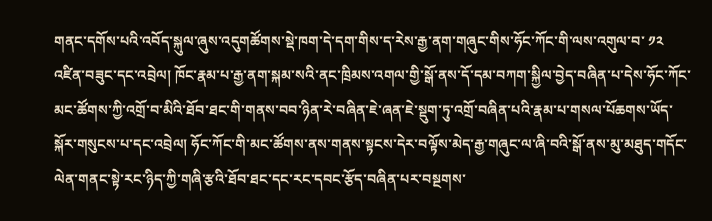གནང་དགོས་པའི་འབོད་སྐུལ་ཞུས་འདུགཚོགས་སྡེ་ཁག་དེ་དག་གིས་ད་རེས་རྒྱ་ནག་གཞུང་གིས་ཧོང་ཀོང་གི་ལས་འགུལ་བ་ ༡༢ འཛིན་བཟུང་དང་འབྲེལ། ཁོང་རྣམ་པ་རྒྱ་ནག་སྐམ་སའི་ནང་ཁྲིམས་འགལ་གྱི་སྒོ་ནས་དོ་དམ་བཀག་སྐྱིལ་བྱེད་བཞིན་པ་དེས་ཧོང་ཀོང་མང་ཚོགས་ཀྱི་འགྲོ་བ་མིའི་ཐོབ་ཐང་གི་གནས་བབ་ཉིན་རེ་བཞིན་ཇེ་ཞན་ཇེ་སྡུག་ཏུ་འགྲོ་བཞིན་པའི་རྣམ་པ་གསལ་པོཆགས་ཡོད་སྐོར་གསུངས་པ་དང་འབྲེལ། ཧོང་ཀོང་གི་མང་ཚོགས་ནས་གནས་སྟངས་དེར་བལྟོས་མེད་རྒྱ་གཞུང་ལ་ཞི་བའི་སྒོ་ནས་མུ་མཐུད་གདོང་ལེན་གནང་སྟེ་རང་ཉིད་ཀྱི་གཞི་རྩའི་ཐོབ་ཐང་དང་རང་དབང་རྩོད་བཞིན་པར་བསྔགས་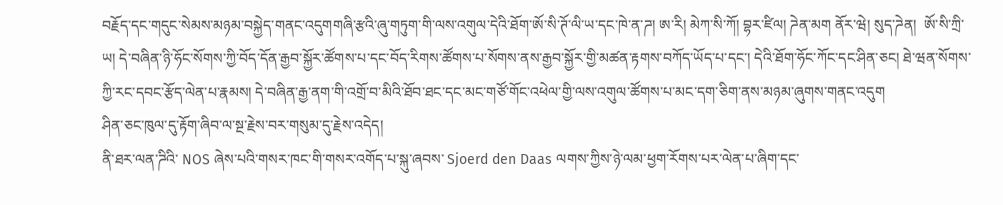བརྗོད་དང་གདུང་སེམས་མཉམ་བསྐྱེད་གནང་འདུགགཞི་རྩའི་ཞུ་གཏུག་གི་ལས་འགུལ་དེའི་ཐོག་ཨོ་སི་ཊོ་ལི་ཡ་དང་ཁེ་ན་ཌ། ཨ་རི། མེཀ་སི་ཀོ། བྷར་ཛིལ། ཌེན་མག ནོར་ཝེ། སུད་ཌེན།  ཨོ་སི་ཀྲི་ཡ། དེ་བཞིན་ཉི་ཧོང་སོགས་ཀྱི་བོད་དོན་རྒྱབ་སྐྱོར་ཚོགས་པ་དང་བོད་རིགས་ཚོགས་པ་སོགས་ནས་རྒྱབ་སྐྱོར་གྱི་མཚན་རྟགས་བཀོད་ཡོད་པ་དང་། དེའི་ཐོག་ཧོང་ཀོང་དང་ཤིན་ཅང། ཐེ་ཝན་སོགས་ཀྱི་རང་དབང་རྩོད་ལེན་པ་རྣམས། དེ་བཞིན་རྒྱ་ནག་གི་འགྲོ་བ་མིའི་ཐོབ་ཐང་དང་མང་གཙོ་གོང་འཕེལ་གྱི་ལས་འགུལ་ཚོགས་པ་མང་དག་ཅིག་ནས་མཉམ་ཞུགས་གནང་འདུག
ཤིན་ཅང་ཁུལ་དུ་རྟོག་ཞིབ་ལ་སྔ་རྗེས་བར་གསུམ་དུ་རྗེས་འདེད།
ནི་ཐར་ལན་ཌིའི་ NOS ཞེས་པའི་གསར་ཁང་གི་གསར་འགོད་པ་སྐུ་ཞབས་ Sjoerd den Daas ལགས་ཀྱིས་ཉེ་ལམ་ཕྱག་རོགས་པར་ལེན་པ་ཞིག་དང་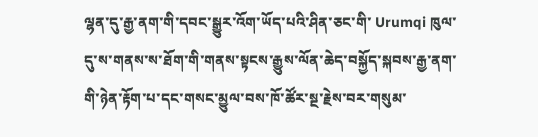ལྷན་དུ་རྒྱ་ནག་གི་དབང་སྒྱུར་འོག་ཡོད་པའི་ཤིན་ཅང་གི་ Urumqi ཁུལ་དུ་ས་གནས་ས་ཐོག་གི་གནས་སྟངས་རྒྱུས་ལོན་ཆེད་བསྐྱོད་སྐབས་རྒྱ་ནག་གི་ཉེན་རྟོག་པ་དང་གསང་མྱུལ་བས་ཁོ་ཚོར་སྔ་རྗེས་བར་གསུམ་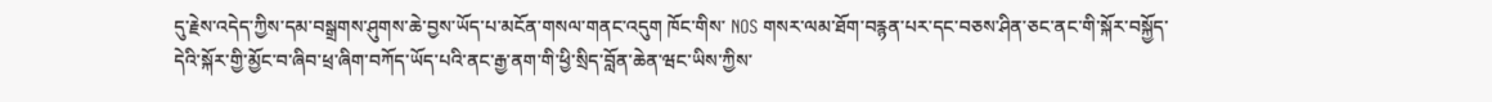དུ་རྗེས་འདེད་ཀྱིས་དམ་བསྒྲགས་ཤུགས་ཆེ་བྱས་ཡོད་པ་མངོན་གསལ་གནང་འདུག ཁོང་གིས་ NOS གསར་ལམ་ཐོག་བརྙན་པར་དང་བཅས་ཤིན་ཅང་ནང་གི་སྐོར་བསྐྱོད་དེའི་སྐོར་གྱི་མྱོང་བ་ཞིབ་ཕྲ་ཞིག་བཀོད་ཡོད་པའི་ནང་རྒྱ་ནག་གི་ཕྱི་སྲིད་བློན་ཆེན་ཝང་ཡིས་ཀྱིས་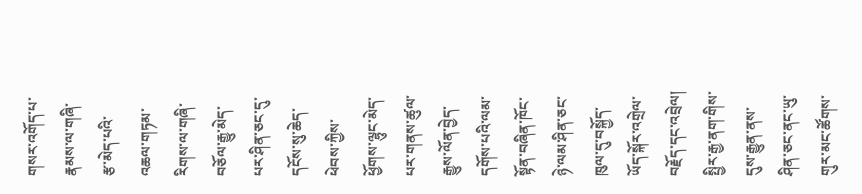གསར་འགོད་པ་རྣམས་ལ་གཞི་རྩ་མེད་པའི་འཆལ་གཏམ་རིགས་ལ་གཞི་བཅོལ་རྒྱུ་མེད་པར་ཤིན་ཅང་དུ་དངོས་སུ་ཆེད་ཕེབས་ཀྱིས་ཕྱོགས་ལྷུང་མེད་པར་གནས་ཚུལ་རྒྱུས་ལོན་བྱེད་དགོས་པའི་ལམ་སྟོན་བཞིན་ཁོང་ཉེ་ལམ་ཤིན་ཅང་ཁུལ་དུ་བསྐྱོད་ཡོད་སྐོར་འགྲེལ་བརྗོད་དང་འབྲེལ། སྤྱིར་རྒྱ་ནག་གིས་དུས་རྒྱུན་ནས་ཤིན་ཅང་ནང་ཡུ་གུར་མང་ཚོགས་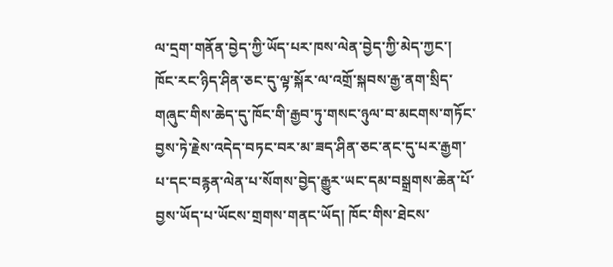ལ་དྲག་གནོན་བྱེད་ཀྱི་ཡོད་པར་ཁས་ལེན་བྱེད་ཀྱི་མེད་ཀྱང་། ཁོང་རང་ཉིད་ཤིན་ཅང་དུ་ལྟ་སྐོར་ལ་འགྲོ་སྐབས་རྒྱ་ནག་སྲིད་གཞུང་གིས་ཆེད་དུ་ཁོང་གི་རྒྱབ་ཏུ་གསང་ཉུལ་བ་མངགས་གཏོང་བྱས་ཏེ་རྗེས་འདེད་བཏང་བར་མ་ཟད་ཤིན་ཅང་ནང་དུ་པར་རྒྱག་པ་དང་བརྙན་ལེན་པ་སོགས་བྱེད་རྒྱུར་ཡང་དམ་བསྒྲགས་ཆེན་པོ་བྱས་ཡོད་པ་ཡོངས་གྲགས་གནང་ཡོད། ཁོང་གིས་ཐེངས་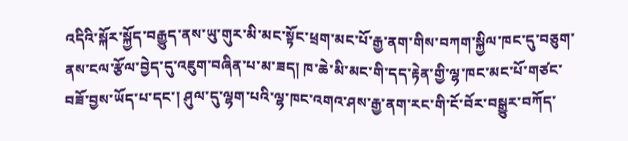འདིའི་སྐོར་སྐྱོད་བརྒྱུད་ནས་ཡུ་གུར་མི་མང་སྟོང་ཕྲག་མང་པོ་རྒྱ་ནག་གིས་བཀག་སྐྱིལ་ཁང་དུ་བཅུག་ནས་ངལ་རྩོལ་བྱེད་དུ་འཇུག་བཞིན་པ་མ་ཟད། ཁ་ཆེ་མི་མང་གི་དད་རྟེན་གྱི་ལྷ་ཁང་མང་པོ་གཙང་བཟོ་བྱས་ཡོད་པ་དང་། ཤུལ་དུ་ལྷག་པའི་ལྷ་ཁང་འགའ་ཤས་རྒྱ་ནག་རང་གི་ངོ་བོར་བསྒྱུར་བཀོད་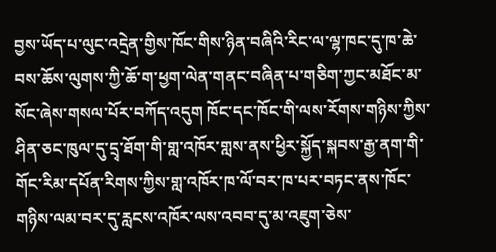བྱས་ཡོད་པ་ལུང་འདྲེན་གྱིས་ཁོང་གིས་ཉིན་བཞིའི་རིང་ལ་ལྷ་ཁང་དུ་ཁ་ཆེ་བས་ཆོས་ལུགས་ཀྱི་ཆོ་ག་ཕྱག་ལེན་གནང་བཞིན་པ་གཅིག་ཀྱང་མཐོང་མ་སོང་ཞེས་གསལ་པོར་བཀོད་འདུག ཁོང་དང་ཁོང་གི་ལས་རོགས་གཉིས་ཀྱིས་ཤིན་ཅང་ཁུལ་དུ་དྲྭ་ཐོག་གི་གླ་འཁོར་གླས་ནས་ཕྱིར་སྐྱོད་སྐབས་རྒྱ་ནག་གི་གོང་རིམ་དཔོན་རིགས་ཀྱིས་གླ་འཁོར་ཁ་ལོ་བར་ཁ་པར་བཏང་ནས་ཁོང་གཉིས་ལམ་བར་དུ་རླངས་འཁོར་ལས་འབབ་དུ་མ་འཇུག་ཅེས་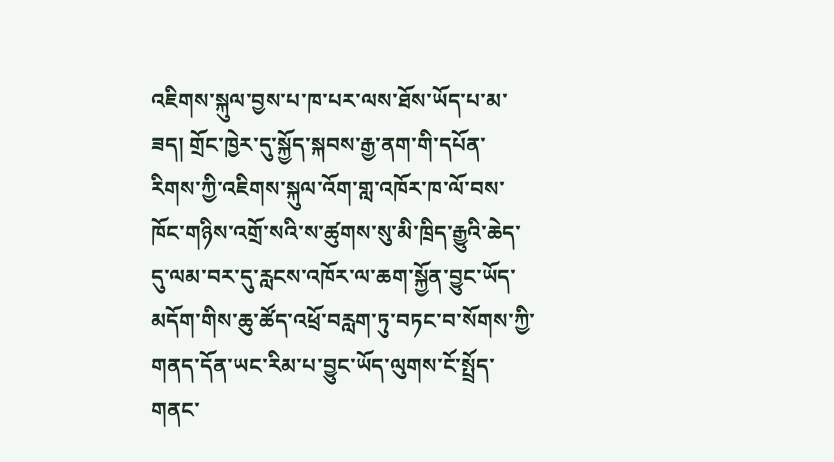འཇིགས་སྐུལ་བྱས་པ་ཁ་པར་ལས་ཐོས་ཡོད་པ་མ་ཟད། གྲོང་ཁྱེར་དུ་སྐྱོད་སྐབས་རྒྱ་ནག་གི་དཔོན་རིགས་ཀྱི་འཇིགས་སྐུལ་འོག་གླ་འཁོར་ཁ་ལོ་བས་ཁོང་གཉིས་འགྲོ་སའི་ས་ཚུགས་སུ་མི་ཁྲིད་རྒྱུའི་ཆེད་དུ་ལམ་བར་དུ་རླངས་འཁོར་ལ་ཆག་སྐྱོན་བྱུང་ཡོད་མདོག་གིས་ཆུ་ཚོད་འཕྲོ་བརླག་ཏུ་བཏང་བ་སོགས་ཀྱི་གནད་དོན་ཡང་རིམ་པ་བྱུང་ཡོད་ལུགས་ངོ་སྤྲོད་གནང་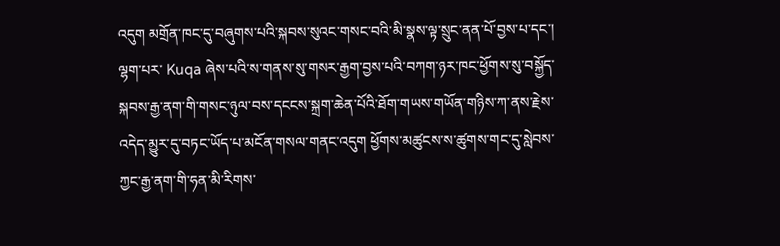འདུག མགྲོན་ཁང་དུ་བཞུགས་པའི་སྐབས་སུའང་གསང་བའི་མི་སྣས་ལྟ་སྲུང་ནན་པོ་བྱས་པ་དང་། ལྷག་པར་ Kuqa ཞེས་པའི་ས་གནས་སུ་གསར་རྒྱག་བྱས་པའི་བཀག་ཉར་ཁང་ཕྱོགས་སུ་བསྐྱོད་སྐབས་རྒྱ་ནག་གི་གསང་ཉུལ་བས་དངངས་སྐྲག་ཆེན་པོའི་ཐོག་གཡས་གཡོན་གཉིས་ཀ་ནས་རྗེས་འདེད་མྱུར་དུ་བཏང་ཡོད་པ་མངོན་གསལ་གནང་འདུག ཕྱོགས་མཚུངས་ས་ཚུགས་གང་དུ་སླེབས་ཀྱང་རྒྱ་ནག་གི་ཧན་མི་རིགས་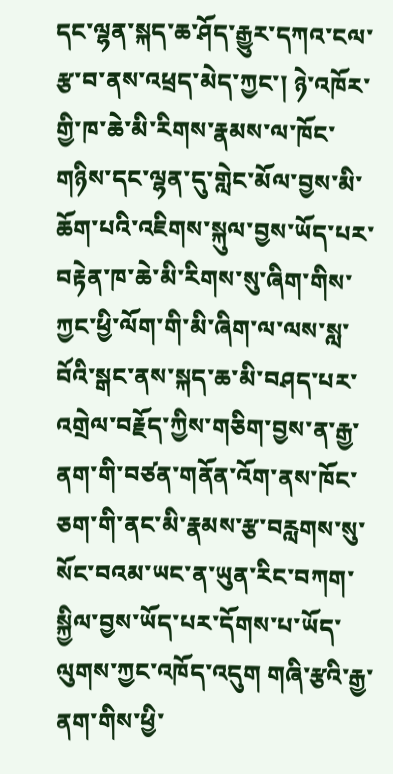དང་ལྷན་སྐད་ཆ་ཤོད་རྒྱུར་དཀའ་ངལ་རྩ་བ་ནས་འཕྲད་མེད་ཀྱང་། ཉེ་འཁོར་གྱི་ཁ་ཆེ་མི་རིགས་རྣམས་ལ་ཁོང་གཉིས་དང་ལྷན་དུ་གླེང་མོལ་བྱས་མི་ཆོག་པའི་འཇིགས་སྐུལ་བྱས་ཡོད་པར་བརྟེན་ཁ་ཆེ་མི་རིགས་སུ་ཞིག་གིས་ཀྱང་ཕྱི་ལོག་གི་མི་ཞིག་ལ་ལས་སླ་བོའི་སྒང་ནས་སྐད་ཆ་མི་བཤད་པར་འགྲེལ་བརྗོད་ཀྱིས་གཅིག་བྱས་ན་རྒྱ་ནག་གི་བཙན་གནོན་འོག་ནས་ཁོང་ཅག་གི་ནང་མི་རྣམས་རྩ་བརླགས་སུ་སོང་བའམ་ཡང་ན་ཡུན་རིང་བཀག་སྐྱིལ་བྱས་ཡོད་པར་དོགས་པ་ཡོད་ལུགས་ཀྱང་འཁོད་འདུག གཞི་རྩའི་རྒྱ་ནག་གིས་ཕྱི་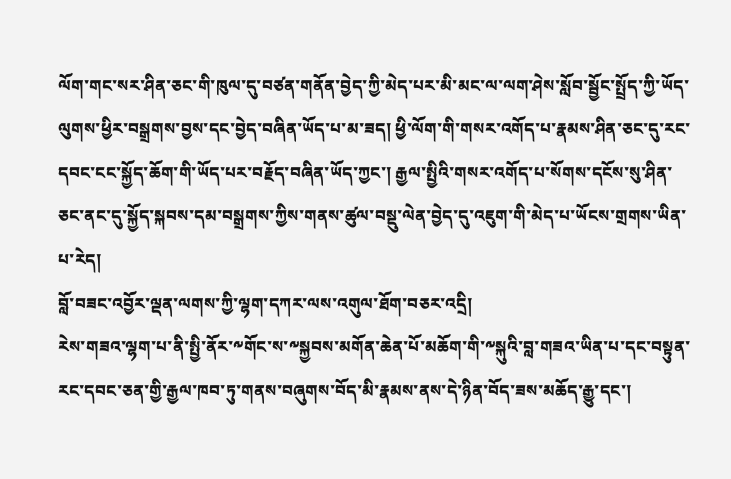ལོག་གང་སར་ཤིན་ཅང་གི་ཁུལ་དུ་བཙན་གནོན་བྱེད་ཀྱི་མེད་པར་མི་མང་ལ་ལག་ཤེས་སློབ་སྦྱོང་སྤྲོད་ཀྱི་ཡོད་ལུགས་ཕྱིར་བསྒྲགས་བྱས་དང་བྱེད་བཞིན་ཡོད་པ་མ་ཟད། ཕྱི་ལོག་གི་གསར་འགོད་པ་རྣམས་ཤིན་ཅང་དུ་རང་དབང་ངང་སྐྱོད་ཆོག་གི་ཡོད་པར་བརྗོད་བཞིན་ཡོད་ཀྱང་། རྒྱལ་སྤྱིའི་གསར་འགོད་པ་སོགས་དངོས་སུ་ཤིན་ཅང་ནང་དུ་སྐྱོད་སྐབས་དམ་བསྒྲགས་ཀྱིས་གནས་ཚུལ་བསྡུ་ལེན་བྱེད་དུ་འཇུག་གི་མེད་པ་ཡོངས་གྲགས་ཡིན་པ་རེད།
བློ་བཟང་འབྱོར་ལྡན་ལགས་ཀྱི་ལྷག་དཀར་ལས་འགུལ་ཐོག་བཅར་འདྲི།
རེས་གཟའ་ལྷག་པ་ནི་སྤྱི་ནོར་༸གོང་ས་༸སྐྱབས་མགོན་ཆེན་པོ་མཆོག་གི་༸སྐུའི་བླ་གཟའ་ཡིན་པ་དང་བསྟུན་རང་དབང་ཅན་གྱི་རྒྱལ་ཁབ་ཏུ་གནས་བཞུགས་བོད་མི་རྣམས་ནས་དེ་ཉིན་བོད་ཟས་མཆོད་རྒྱུ་དང་།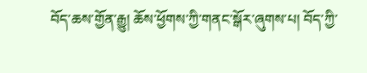བོད་ཆས་གྱོན་རྒྱུ། ཆོས་ཕྱོགས་ཀྱི་གནང་སྒོར་ཞུགས་པ། བོད་ཀྱི་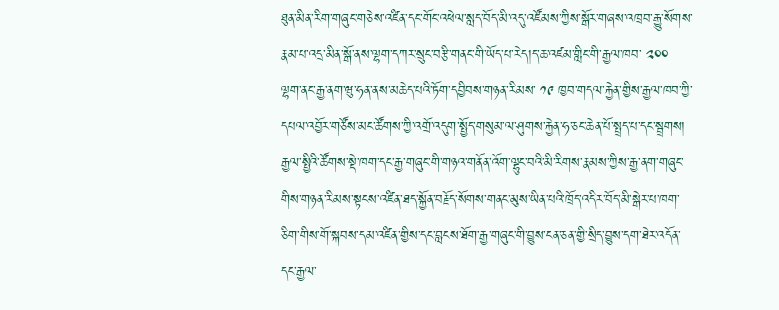ཐུན་མིན་རིག་གཞུང་གཅེས་འཛིན་དང་གོང་འཕེལ་སླད་བོད་མི་འདུ་འཛོམས་ཀྱིས་སྒོར་གཞས་འཁྲབ་རྒྱུ་སོགས་རྣམ་པ་འདྲ་མིན་སྒོ་ནས་ལྷག་དཀར་སྲུང་བརྩི་གནང་གི་ཡོད་པ་རེད།ད་ཆ་འཛམ་གླིང་གི་རྒྱལ་ཁབ་ ༢༠༠ ལྷག་ནང་རྒྱ་ནག་ཝུ་ཧན་ནས་མཆེད་པའི་ཏོག་དབྱིབས་གཉན་རིམས་ ༡༩ ཁྱབ་གདལ་རྐྱེན་གྱིས་རྒྱལ་ཁབ་ཀྱི་དཔལ་འབྱོར་གཙོས་མང་ཚོགས་ཀྱི་འགྲོ་འདུག་སྤྱོད་གསུམ་ལ་ཤུགས་རྐྱེན་ཧ་ཅང་ཆེན་པོ་སྤྲད་པ་དང་སྦྲགས། རྒྱལ་སྤྱིའི་ཚོགས་སྡེ་ཁག་དང་རྒྱ་གཞུང་གི་གཉའ་གནོན་འོག་ལྷུང་བའི་མི་རིགས་རྣམས་ཀྱིས་རྒྱ་ནག་གཞུང་གིས་གཉན་རིམས་སྟངས་འཛིན་ཐད་སྐྱོན་བརྗོད་སོགས་གནང་མུས་ཡིན་པའི་ཁྲོད་འདིར་བོད་མི་སྒེར་པ་ཁག་ཅིག་གིས་གོ་སྐབས་དམ་འཛིན་གྱིས་དང་བླངས་ཐོག་རྒྱ་གཞུང་གི་བྱུས་ངན་ཅན་གྱི་སྲིད་བྱུས་དག་ཐེར་འདོན་དང་རྒྱལ་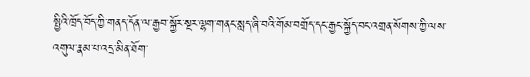སྤྱིའི་ཁྲོད་བོད་ཀྱི་གནད་དོན་ལ་རྒྱབ་སྐྱོར་སྔར་ལྷག་གནང་སླད་ཞི་བའི་གོམ་བགྲོད་དང་རྒྱང་སྐྱོད་བང་འགྲན་སོགས་ཀྱི་ལས་འགུལ་རྣམ་པ་འདྲ་མིན་ཐོག་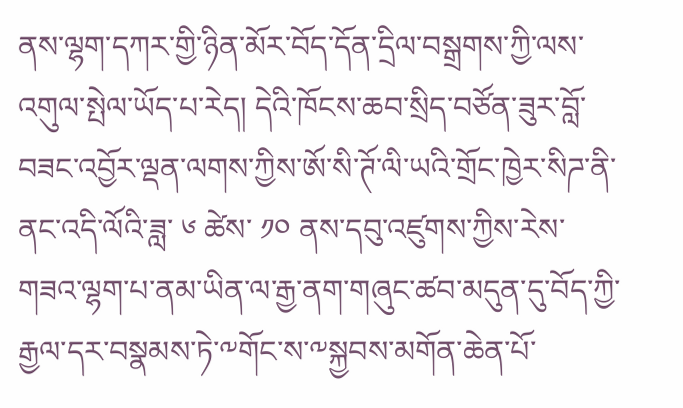ནས་ལྷག་དཀར་གྱི་ཉིན་མོར་བོད་དོན་དྲིལ་བསྒྲགས་ཀྱི་ལས་འགུལ་སྤེལ་ཡོད་པ་རེད། དེའི་ཁོངས་ཆབ་སྲིད་བཙོན་ཟུར་བློ་བཟང་འབྱོར་ལྡན་ལགས་ཀྱིས་ཨོ་སི་ཊོ་ལི་ཡའི་གྲོང་ཁྱེར་སིཌ་ནི་ནང་འདི་ལོའི་ཟླ་ ༦ ཚེས་ ༡༠ ནས་དབུ་འཛུགས་ཀྱིས་རེས་གཟའ་ལྷག་པ་ནམ་ཡིན་ལ་རྒྱ་ནག་གཞུང་ཚབ་མདུན་དུ་བོད་ཀྱི་རྒྱལ་དར་བསྣམས་ཏེ་༸གོང་ས་༸སྐྱབས་མགོན་ཆེན་པོ་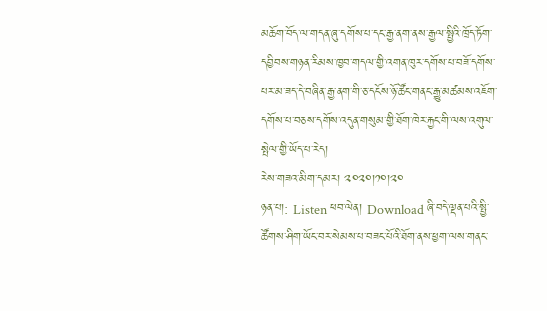མཆོག་བོད་ལ་གདན་ཞུ་དགོས་པ་དང་རྒྱ་ནག་ནས་རྒྱལ་སྤྱིའི་ཁྲོད་ཏོག་དབྱིབས་གཉན་རིམས་ཁྱབ་གདལ་གྱི་འགན་ཁུར་དགོས་པ་བཟོ་དགོས་པར་མ་ཟད་དེ་བཞིན་རྒྱ་ནག་གི་ཅ་དངོས་ཉོ་ཚོང་གནང་རྒྱུ་མཚམས་འཇོག་དགོས་པ་བཅས་དགོས་འདུན་གསུམ་གྱི་ཐོག་ཁེར་རྐྱང་གི་ལས་འགུལ་སྤེལ་གྱི་ཡོད་པ་རེད།
རེས་གཟའ་མིག་དམར། ༢༠༢༠།༡༠།༢༠
ཉན་པ།: Listen ཕབ་ལེན། Download ཞི་བདེ་ལྡན་པའི་སྤྱི་ཚོགས་ཤིག་ཡོང་བར་སེམས་པ་བཟང་པོའི་ཐོག་ནས་ཕྱག་ལས་གནང་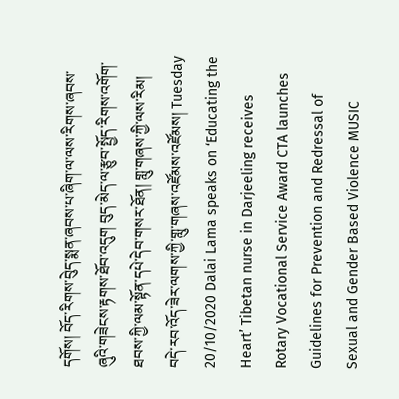དགོས། བོད་རིགས་བེུད་སྨན་ཞབས་པ་ཞིག་ལ་ལས་རིགས་ཞབས་ཞུའི་གཟེངས་རྟགས་ཐོབ་འདུག བུད་མེད་ལ་རྩུབ་སྤྱོད་རིགས་འགོག་ཐབས་ཀྱི་ལམ་སྟོན་དཔེ་དེབ་གསར་ཐོན། གླུ་གཞས་ཀྱི་ལས་རིམ། བདེ་རབ་འོད་ཟེར་ལགས་ཀྱི་གླུ་གཞས་འཛོམས་འཛོམས། Tuesday 20/10/2020 Dalai Lama speaks on ‘Educating the Heart’ Tibetan nurse in Darjeeling receives Rotary Vocational Service Award CTA launches Guidelines for Prevention and Redressal of Sexual and Gender Based Violence MUSIC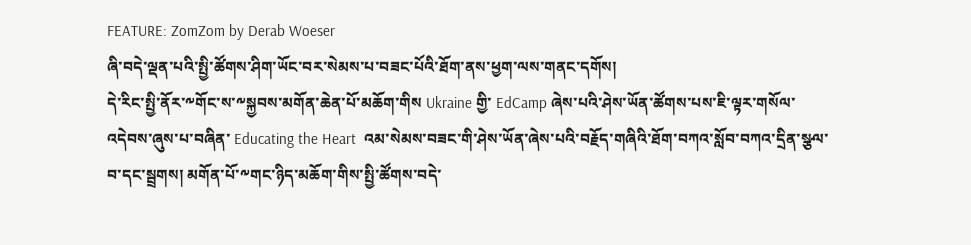FEATURE: ZomZom by Derab Woeser
ཞི་བདེ་ལྡན་པའི་སྤྱི་ཚོགས་ཤིག་ཡོང་བར་སེམས་པ་བཟང་པོའི་ཐོག་ནས་ཕྱག་ལས་གནང་དགོས།
དེ་རིང་སྤྱི་ནོར་༸གོང་ས་༸སྐྱབས་མགོན་ཆེན་པོ་མཆོག་གིས Ukraine གྱི་ EdCamp ཞེས་པའི་ཤེས་ཡོན་ཚོགས་པས་ཇི་ལྟར་གསོལ་འདེབས་ཞུས་པ་བཞིན་ Educating the Heart  འམ་སེམས་བཟང་གི་ཤེས་ཡོན་ཞེས་པའི་བརྗོད་གཞིའི་ཐོག་བཀའ་སློབ་བཀའ་དྲིན་སྩལ་བ་དང་སྦྲགས། མགོན་པོ་༸གང་ཉིད་མཆོག་གིས་སྤྱི་ཚོགས་བདེ་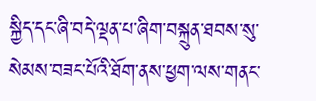སྐྱིད་དང་ཞི་བདེ་ལྡན་པ་ཞིག་བསྐྲུན་ཐབས་སུ་སེམས་བཟང་པོའི་ཐོག་ནས་ཕྱག་ལས་གནང་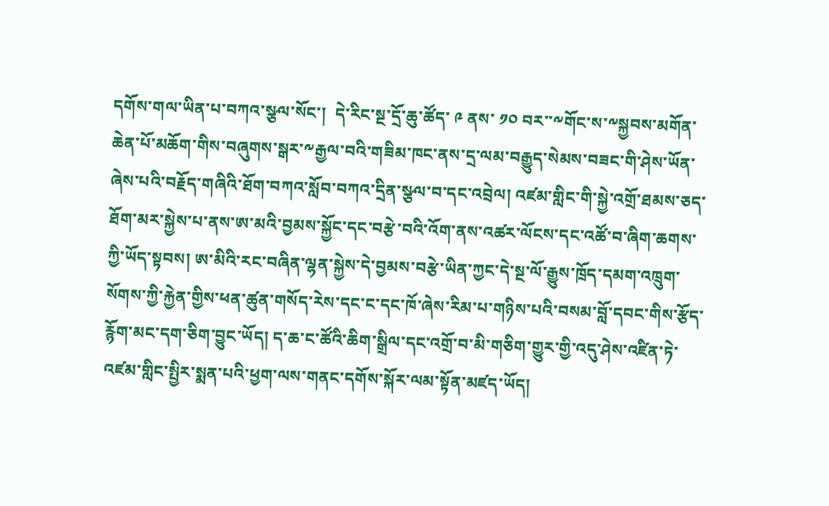དགོས་གལ་ཡིན་པ་བཀའ་སྩལ་སོང་།  དེ་རིང་སྔ་དྲོ་ཆུ་ཚོད་ ༩ ནས་ ༡༠ བར་་༸གོང་ས་༸སྐྱབས་མགོན་ཆེན་པོ་མཆོག་གིས་བཞུགས་སྒར་༸རྒྱལ་བའི་གཟིམ་ཁང་ནས་དྲ་ལམ་བརྒྱུད་སེམས་བཟང་གི་ཤེས་ཡོན་ཞེས་པའི་བརྗོད་གཞིའི་ཐོག་བཀའ་སློབ་བཀའ་དྲིན་སྩལ་བ་དང་འབྲེལ། འཛམ་གླིང་གི་སྐྱེ་འགྲོ་ཐམས་ཅད་ཐོག་མར་སྐྱེས་པ་ནས་ཨ་མའི་བྱམས་སྐྱོང་དང་བརྩེ་བའི་འོག་ནས་འཚར་ལོངས་དང་འཚོ་བ་ཞིག་ཆགས་ཀྱི་ཡོད་སྟབས། ཨ་མིའི་རང་བཞིན་ལྷན་སྐྱེས་དེ་བྱམས་བརྩེ་ཡིན་ཀྱང་དེ་སྔ་ལོ་རྒྱུས་ཁྲོད་དམག་འཁྲུག་སོགས་ཀྱི་རྐྱེན་གྱིས་ཕན་ཚུན་གསོད་རེས་དང་ང་དང་ཁོ་ཞེས་རིམ་པ་གཉིས་པའི་བསམ་བློ་དབང་གིས་རྩོད་རྙོག་མང་དག་ཅིག་བྱུང་ཡོད། ད་ཆ་ང་ཚོའི་ཆིག་སྒྲིལ་དང་འགྲོ་བ་མི་གཅིག་གྱུར་གྱི་འདུ་ཤེས་འཛིན་ཏེ་འཛམ་གླིང་སྤྱིར་སྨན་པའི་ཕྱག་ལས་གནང་དགོས་སྐོར་ལམ་སྟོན་མཛད་ཡོད།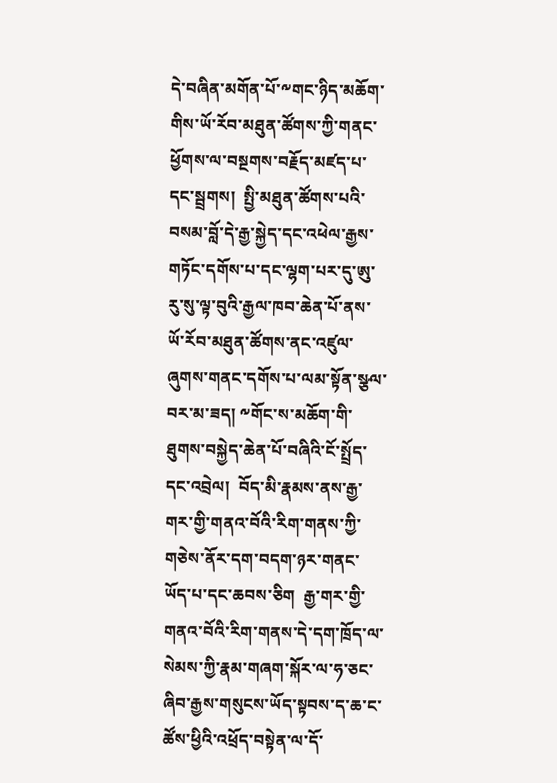དེ་བཞིན་མགོན་པོ་༸གང་ཉིད་མཆོག་གིས་ཡོ་རོབ་མཐུན་ཚོགས་ཀྱི་གནང་ཕྱོགས་ལ་བསྔགས་བརྗོད་མཛད་པ་དང་སྦྲགས།  སྤྱི་མཐུན་ཚོགས་པའི་བསམ་བློ་དེ་རྒྱ་སྐྱེད་དང་འཕེལ་རྒྱས་གཏོང་དགོས་པ་དང་ལྷག་པར་དུ་ཨུ་རུ་སུ་ལྟ་བུའི་རྒྱལ་ཁབ་ཆེན་པོ་ནས་ཡོ་རོབ་མཐུན་ཚོགས་ནང་འཛུལ་ཞུགས་གནང་དགོས་པ་ལམ་སྟོན་སྩལ་བར་མ་ཟད། ༸གོང་ས་མཆོག་གི་ཐུགས་བསྐྱེད་ཆེན་པོ་བཞིའི་ངོ་སྤྲོད་དང་འབྲེལ།  བོད་མི་རྣམས་ནས་རྒྱ་གར་གྱི་གནའ་བོའི་རིག་གནས་ཀྱི་གཅེས་ནོར་དག་བདག་ཉར་གནང་ཡོད་པ་དང་ཆབས་ཅིག  རྒྱ་གར་གྱི་གནའ་བོའི་རིག་གནས་དེ་དག་ཁྲོད་ལ་སེམས་ཀྱི་རྣམ་གཞག་སྐོར་ལ་ཧ་ཅང་ཞིབ་རྒྱས་གསུངས་ཡོད་སྟབས་ད་ཆ་ང་ཚོས་ཕྱིའི་འཕྲོད་བསྟེན་ལ་དོ་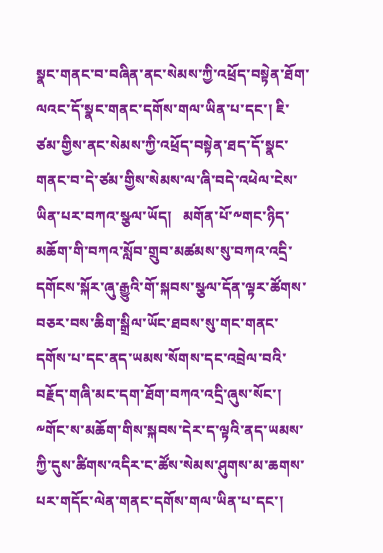སྣང་གནང་བ་བཞིན་ནང་སེམས་ཀྱི་འཕྲོད་བསྟེན་ཐོག་ལའང་དོ་སྣང་གནང་དགོས་གལ་ཡིན་པ་དང་། ཇི་ཙམ་གྱིས་ནང་སེམས་ཀྱི་འཕྲོད་བསྟེན་ཐད་དོ་སྣང་གནང་བ་དེ་ཙམ་གྱིས་སེམས་ལ་ཞི་བདེ་འཕེལ་ངེས་ཡིན་པར་བཀའ་སྩལ་ཡོད།   མགོན་པོ་༸གང་ཉིད་མཆོག་གི་བཀའ་སློབ་གྲུབ་མཚམས་སུ་བཀའ་འདྲི་དགོངས་སྐོར་ཞུ་རྒྱུའི་གོ་སྐབས་སྩལ་དོན་ལྟར་ཚོགས་བཅར་བས་ཆིག་སྒྲིལ་ཡོང་ཐབས་སུ་གང་གནང་དགོས་པ་དང་ནད་ཡམས་སོགས་དང་འབྲེལ་བའི་བརྗོད་གཞི་མང་དག་ཐོག་བཀའ་འདྲི་ཞུས་སོང་། ༸གོང་ས་མཆོག་གིས་སྐབས་དེར་ད་ལྟའི་ནད་ཡམས་ཀྱི་དུས་ཚིགས་འདིར་ང་ཚོས་སེམས་ཤུགས་མ་ཆགས་པར་གདོང་ལེན་གནང་དགོས་གལ་ཡིན་པ་དང་།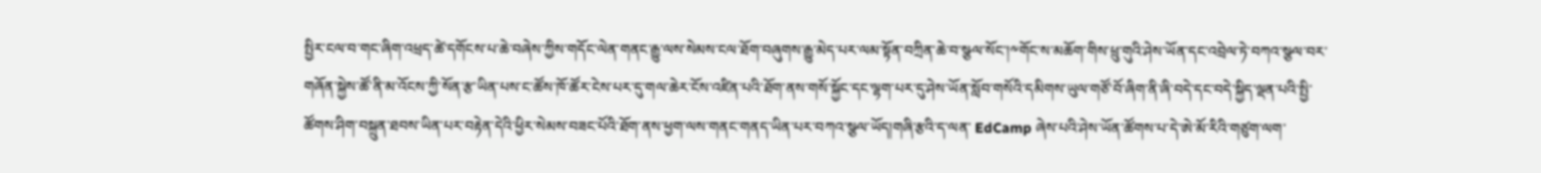སྤྱིར་ངལ་བ་གང་ཞིག་འཕྲད་ཚེ་དགོངས་པ་ཆེ་བཞེས་ཀྱིས་གདོང་ལེན་གནང་རྒྱུ་ལས་སེམས་ངལ་ཐོག་བཞུགས་རྒྱུ་མེད་པར་ལམ་སྟོན་བཀྲིན་ཆེ་བ་སྩལ་སོང་།༸གོང་ས་མཆོག་གིས་ཕྲུ་གུའི་ཤེས་ཡོན་དང་འབྲེལ་ཏེ་བཀའ་སྩལ་བར་གཞོན་སྐྱེས་ཚོ་ནི་མ་འོངས་ཀྱི་སོན་རྩ་ཡིན་པས་ང་ཚོས་ཁོ་ཚོར་ངེས་པར་དུ་གལ་ཆེར་ངོས་འཛིན་པའི་ཐོག་ནས་གསོ་སྐྱོང་དང་ལྷག་པར་དུ་ཤེས་ཡོན་སློབ་གསོའི་དམིགས་ཡུལ་གཙོ་བོ་ཞིག་ནི་ཞི་བདེ་དང་བདེ་སྐྱིད་ལྡན་པའི་སྤྱི་ཚོགས་ཤིག་བསྐྲུན་ཐབས་ཡིན་པར་བརྟེན་དེའི་ཕྱིར་སེམས་བཟང་པོའི་ཐོག་ནས་ཕྱག་ལས་གནང་གནད་ཡིན་པར་བཀའ་སྩལ་ཡོད།གཞི་རྩའི་ད་ལན་ EdCamp ཞེས་པའི་ཤེས་ཡོན་ཚོགས་པ་དེ་ཨེ་མོ་རིའི་གཙུག་ལག་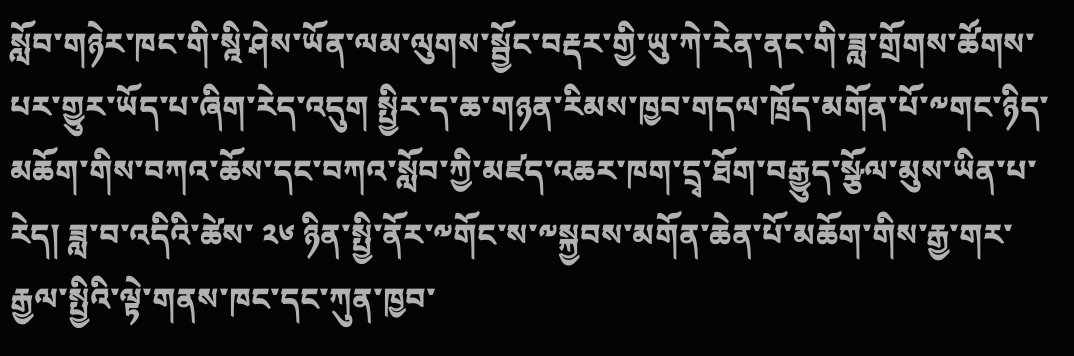སློབ་གཉེར་ཁང་གི་སྰི་ཤེས་ཡོན་ལམ་ལུགས་སྦྱོང་བརྡར་གྱི་ཡུ་ཀེ་རེན་ནང་གི་ཟླ་གྲོགས་ཚོགས་པར་གྱུར་ཡོད་པ་ཞིག་རེད་འདུག སྤྱིར་ད་ཆ་གཉན་རིམས་ཁྱབ་གདལ་ཁྲོད་མགོན་པོ་༸གང་ཉིད་མཆོག་གིས་བཀའ་ཆོས་དང་བཀའ་སློབ་ཀྱི་མཛད་འཆར་ཁག་དྲྭ་ཐོག་བརྒྱུད་སྩོལ་མུས་ཡིན་པ་རེད། ཟླ་བ་འདིའི་ཚེས་ ༢༦ ཉིན་སྤྱི་ནོར་༸གོང་ས་༸སྐྱབས་མགོན་ཆེན་པོ་མཆོག་གིས་རྒྱ་གར་རྒྱལ་སྤྱིའི་ལྟེ་གནས་ཁང་དང་ཀུན་ཁྱབ་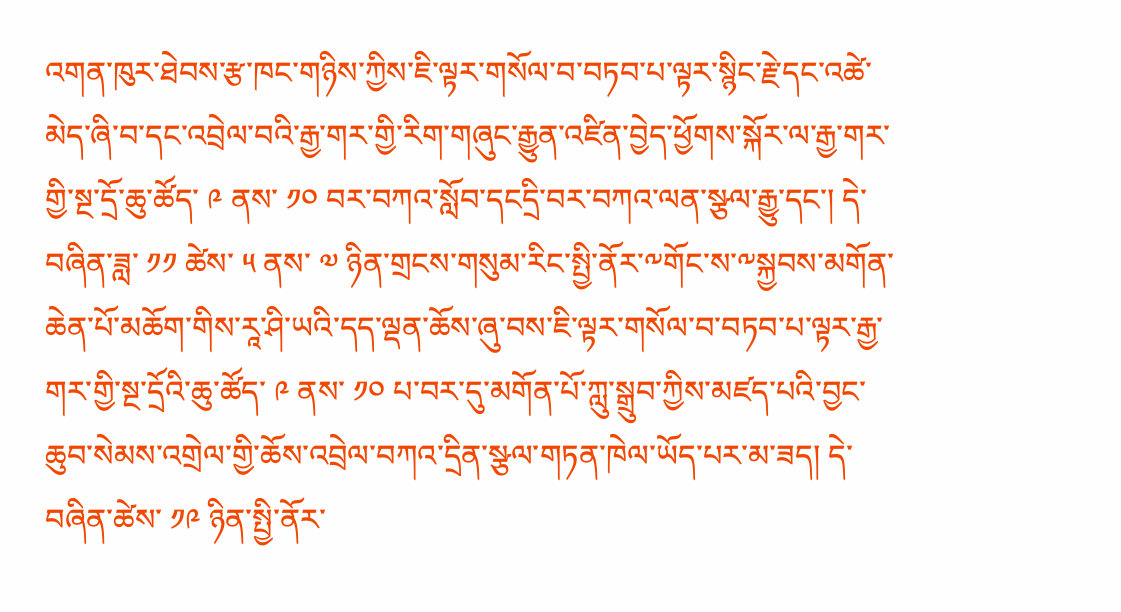འགན་ཁུར་ཐེབས་རྩ་ཁང་གཉིས་ཀྱིས་ཇི་ལྟར་གསོལ་བ་བཏབ་པ་ལྟར་སྙིང་རྗེ་དང་འཚེ་མེད་ཞི་བ་དང་འབྲེལ་བའི་རྒྱ་གར་གྱི་རིག་གཞུང་རྒྱུན་འཛིན་བྱེད་ཕྱོགས་སྐོར་ལ་རྒྱ་གར་གྱི་སྔ་དྲོ་ཆུ་ཚོད་ ༩ ནས་ ༡༠ བར་བཀའ་སློབ་དངདྲི་བར་བཀའ་ལན་སྩལ་རྒྱུ་དང་། དེ་བཞིན་ཟླ་ ༡༡ ཚེས་ ༥ ནས་ ༧ ཉིན་གྲངས་གསུམ་རིང་སྤྱི་ནོར་༸གོང་ས་༸སྐྱབས་མགོན་ཆེན་པོ་མཆོག་གིས་རཱ་ཤི་ཡའི་དད་ལྡན་ཆོས་ཞུ་བས་ཇི་ལྟར་གསོལ་བ་བཏབ་པ་ལྟར་རྒྱ་གར་གྱི་སྔ་དྲོའི་ཆུ་ཚོད་ ༩ ནས་ ༡༠ པ་བར་དུ་མགོན་པོ་ཀླུ་སྒྲུབ་ཀྱིས་མཛད་པའི་བྱང་ཆུབ་སེམས་འགྲེལ་གྱི་ཆོས་འབྲེལ་བཀའ་དྲིན་སྩལ་གཏན་ཁེལ་ཡོད་པར་མ་ཟད། དེ་བཞིན་ཚེས་ ༡༩ ཉིན་སྤྱི་ནོར་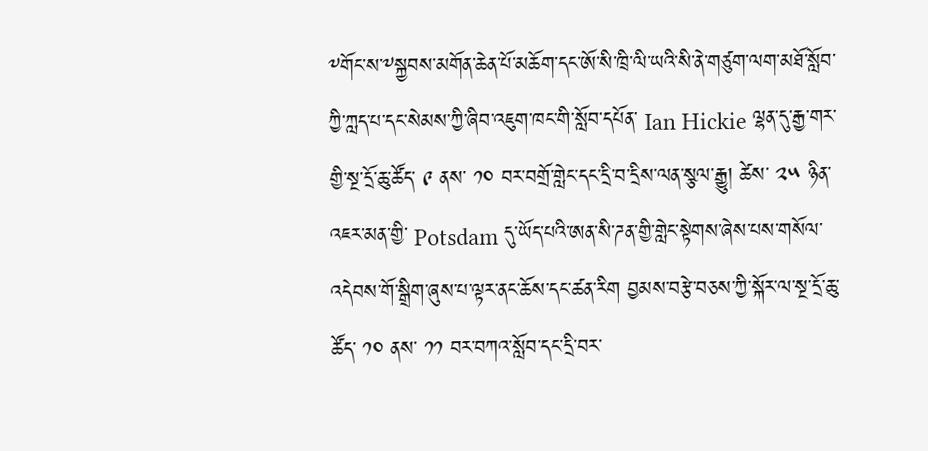༸གོང་ས་༸སྐྱབས་མགོན་ཆེན་པོ་མཆོག་དང་ཨོ་སི་ཁྲི་ལི་ཡའི་སི་ནེ་གཙུག་ལག་མཐོ་སློབ་ཀྱི་ཀླད་པ་དང་སེམས་ཀྱི་ཞིབ་འཇུག་ཁང་གི་སློབ་དཔོན་ Ian Hickie ལྷན་དུ་རྒྱ་གར་གྱི་སྔ་དྲོ་ཆུ་ཚོད་ ༩ ནས་ ༡༠ བར་བགྲོ་གླེང་དང་དྲི་བ་དྲིས་ལན་སྩལ་རྒྱུ། ཚེས་ ༢༥ ཉིན་འཇར་མན་གྱི་ Potsdam དུ་ཡོད་པའི་ཨན་སི་ཌན་གྱི་གླེང་སྟེགས་ཞེས་པས་གསོལ་འདེབས་གོ་སྒྲིག་ཞུས་པ་ལྟར་ནང་ཆོས་དང་ཚན་རིག བྱམས་བརྩེ་བཅས་ཀྱི་སྐོར་ལ་སྔ་དྲོ་ཆུ་ཚོད་ ༡༠ ནས་ ༡༡ བར་བཀའ་སློབ་དང་དྲི་བར་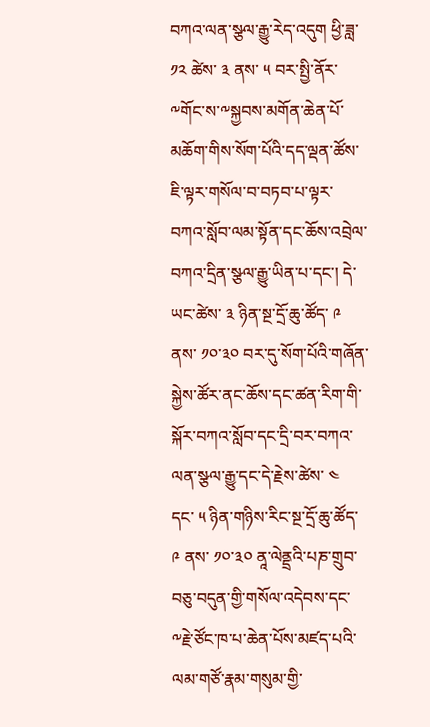བཀའ་ལན་སྩལ་རྒྱུ་རེད་འདུག ཕྱི་ཟླ་ ༡༢ ཚེས་ ༣ ནས་ ༥ བར་སྤྱི་ནོར་༸གོང་ས་༸སྐྱབས་མགོན་ཆེན་པོ་མཆོག་གིས་སོག་པོའི་དད་ལྡན་ཚོས་ཇི་ལྟར་གསོལ་བ་བཏབ་པ་ལྟར་བཀའ་སློབ་ལམ་སྟོན་དང་ཆོས་འབྲེལ་བཀའ་དྲིན་སྩལ་རྒྱུ་ཡིན་པ་དང་། དེ་ཡང་ཚེས་ ༣ ཉིན་སྔ་དྲོ་ཆུ་ཚོད་ ༩ ནས་ ༡༠་༣༠ བར་དུ་སོག་པོའི་གཞོན་སྐྱེས་ཚོར་ནང་ཆོས་དང་ཚན་རིག་གི་སྐོར་བཀའ་སློབ་དང་དྲི་བར་བཀའ་ལན་སྩལ་རྒྱུ་དང་དེ་རྗེས་ཚེས་ ༤  དང་ ༥ ཉིན་གཉིས་རིང་སྔ་དྲོ་ཆུ་ཚོད་ ༩ ནས་ ༡༠་༣༠ ནཱ་ལེནྡྲའི་པཎ་གྲུབ་བཅུ་བདུན་གྱི་གསོལ་འདེབས་དང་༸རྗེ་ཙོང་ཁ་པ་ཆེན་པོས་མཛད་པའི་ལམ་གཙོ་རྣམ་གསུམ་གྱི་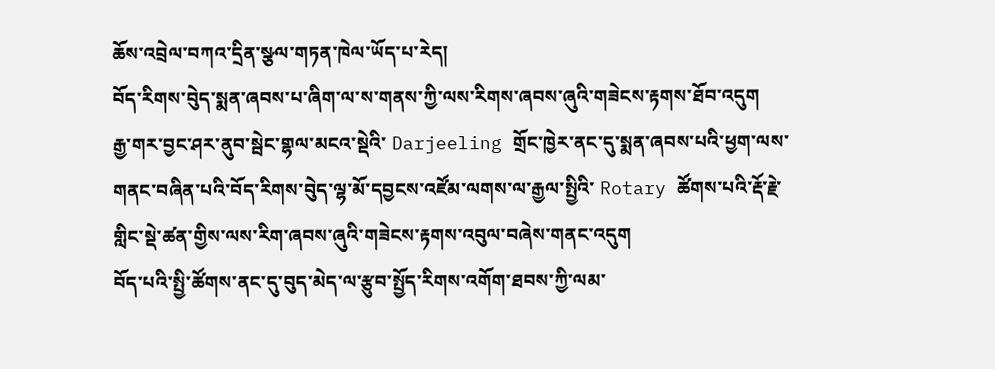ཆོས་འབྲེལ་བཀའ་དྲིན་སྩལ་གཏན་ཁེལ་ཡོད་པ་རེད།
བོད་རིགས་བེུད་སྨན་ཞབས་པ་ཞིག་ལ་ས་གནས་ཀྱི་ལས་རིགས་ཞབས་ཞུའི་གཟེངས་རྟགས་ཐོབ་འདུག
རྒྱ་གར་བྱང་ཤར་ནུབ་སྦེང་གྷལ་མངའ་སྡེའི་ Darjeeling གྲོང་ཁྱེར་ནང་དུ་སྨན་ཞབས་པའི་ཕྱག་ལས་གནང་བཞིན་པའི་བོད་རིགས་བེུད་ལྷ་མོ་དབྱངས་འཛོམ་ལགས་ལ་རྒྱལ་སྤྱིའི་ Rotary ཚོགས་པའི་རྡོ་རྗེ་གླིང་སྡེ་ཚན་གྱིས་ལས་རིག་ཞབས་ཞུའི་གཟེངས་རྟགས་འབུལ་བཞེས་གནང་འདུག
བོད་པའི་སྤྱི་ཚོགས་ནང་དུ་བུད་མེད་ལ་རྩུབ་སྤྱོད་རིགས་འགོག་ཐབས་ཀྱི་ལམ་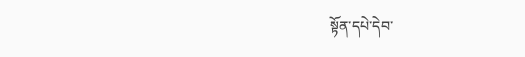སྟོན་དཔེ་དེབ་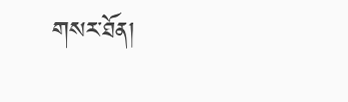གསར་ཐོན།